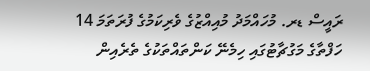ރައީސް ޑރ. މުހައްމަދު މުއިއްޒުގެ ވެރިކަމުގެ ފުރަތަމަ 14 ހަފްތާގެ މަގުޗާޓުގައި ހިމެނޭ ކަންތައްތަކުގެ ތެރެއިން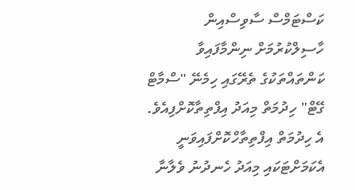ކަސްޓަމްސް ސާވިސްއިން ހާސިލްކުރުމަށް ނިންމާފައިވާ ކަންތައްތަކުގެ ތެރޭގައި ހިމެނޭ "ސްމާޓް ގޭޓް" ހިދުމަތް މިއަދު އިފްތިތާކޮށްފިއެވެ.
އެ ހިދުމަތް އިފްތިތާހްކޮށްފައިވަނީ އެކަމަށްޓަކައި މިއަދު ހެނދުނު ވެލާނާ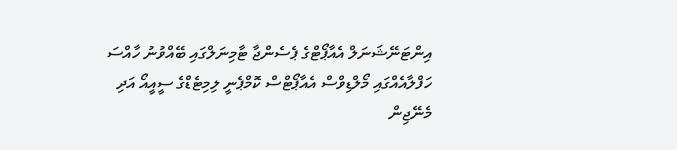އިންޓަނޭޝަނަލް އެއާޕޯޓްގެ ޕެސެންޖާ ޓާމިނަލްގައި ބޭއްވުނު ހާއްސަ ހަފްލާއެއްގައި މޯލްޑިވްސް އެއާޕޯޓްސް ކޮމްޕެނީ ލިމިޓެޑްގެ ސީއީއޯ އަދި މެނޭޖިން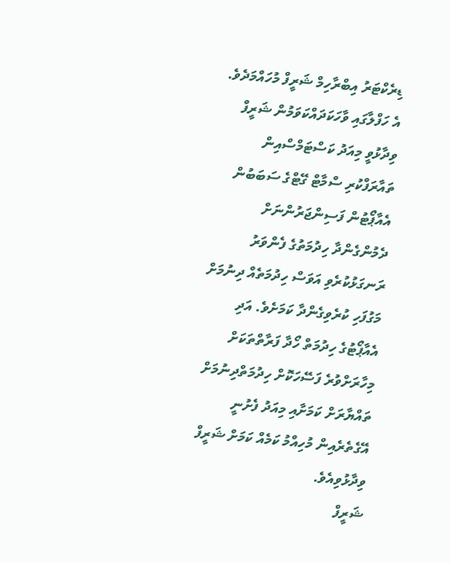ޑިރެކްޓަރު އިބްރާހިމް ޝަރީފް މުހައްމަދެވެ.
އެ ހަފްލާގައި ވާހަކަދައްކަވަމުން ޝަރީފް ވިދާޅުވީ މިއަދު ކަސްޓަމްސްއިން ތައާރަފްކުރި ސްމާޓް ގޭޓްގެ ސަބަބުން އެއާޕޯޓުން ފަސިންޖަރުންނަށް ދެމުންގެންދާ ހިދުމަތުގެ ފެންވަރު ރަނގަޅުކުރެވި އަވަސް ހިދުމަތެއް ދިނުމަށް މަގުފަހި ކުރެވިގެންދާ ކަމަށެވެ. އަދި އެއާޕޯޓުގެ ހިދުމަތް ހޯދާ ފަރާތްތަކަށް މިހާރަށްވުރެ ފަސޭހަކޮށް ހިދުމަތްދިނުމަށް ތައްޔާރަށް ކަމަށާއި މިއަދު ފެށުނީ އޭގެތެރެއިން މުހިއްމު ކަމެއް ކަމަށް ޝަރީފް ވިދާޅުވިއެވެ.
ޝަރީފް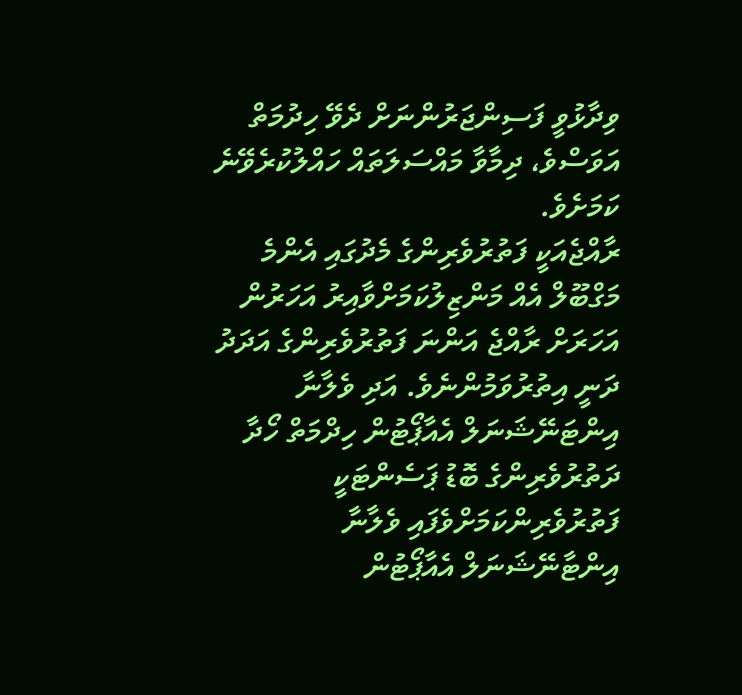ވިދާޅުވީ ފަސިންޖަރުންނަށް ދެވޭ ހިދުމަތް އަވަސްވެ، ދިމާވާ މައްސަލަތައް ހައްލުކުރެވޭނެ ކަމަށެވެ.
ރާއްޖެއަކީ ފަތުރުވެރިންގެ މެދުގައި އެންމެ މަގްބޫލް އެއް މަންޒިލުކަމަށްވާއިރު އަހަރުން އަހަރަށް ރާއްޖެ އަންނަ ފަތުރުވެރިންގެ އަދަދު ދަނީ އިތުރުވަމުންނެވެ. އަދި ވެލާނާ އިންޓަނޭޝަނަލް އެއާޕޯޓުން ހިދްމަތް ހޯދާ ދަތުރުވެރިންގެ ބޮޑު ޕަސެންޓަކީ ފަތުރުވެރިންކަމަށްވެފައި ވެލާނާ އިންޓާނޭޝަނަލް އެއާޕޯޓުން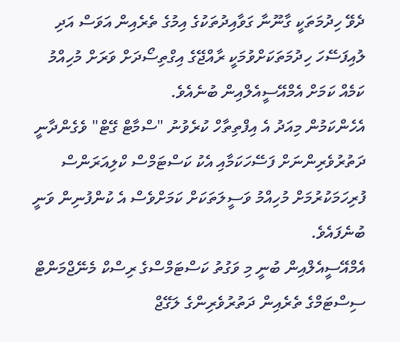ދެވޭ ހިދުމަތަކީ ގާނޫނާ ގަވާއިދުތަކުގެ އިމުގެ ތެރެއިން އަވަސް އަދި ލުއިފަސޭހަ ހިދުމަތަކަށްވުމަކީ ރާއްޖޭގެ އިގްތިސޯދަށް ވަރަށް މުހިއްމު ކަމެއް ކަމަށް އެމްއޭސީއެލްއިން ބުނެއެވެ.
އެހެންކަމުން މިއަދު އެ އިފްތިތާހް ކުރެވުނު "ސްމާޓް ގޭޓް" ވެގެންދާނީ ދަތުރުވެރިންނަށް ފަސޭހަކަމާއި އެކު ކަސްޓަމްސް ކްލިއަރަންސް ފުރިހަމަކުރުމަށް މުހިއްމު ވަސީލަތަކަށް ކަމަށްވެސް އެ ކުންފުނިން ވަނީ ބުނެފައެވެ.
އެމްއޭސީއެލްއިން ބުނީ މި ވަގުތު ކަސްޓަމްސްގެ ރިސްކް މެނޭޖްމަންޓް ސިސްޓަމްގެ ތެރެއިން ދަތުރުވެރިންގެ ލަގޭޖް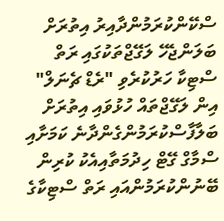ސްކޭންކުރަމުންދާއިރު އިތުރަށް ބަލަންޖެހޭ ލަގޭޖްތަކުގައި ރަތް ސްޓިކާ ހަރުކުރެވި "ރެޑް ޗެނަލް" އިން ލަގޭޖްތައް ހުޅުވައި އިތުރަށް ބަލާފާސްކުރަމުންގެންދާނެ ކަމަށާއި ސްމާގް ގޭޓް ހިދުމަތާއިއެކު ކުރިން ބޭނުންކުރަމުންއައި ރަތް ސްޓިކާގެ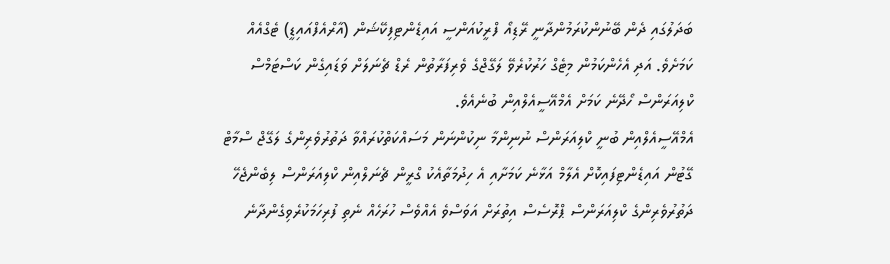ބަދަލުގައި ދެން ބޭނުންކުރަމުންދާނީ ރޭޑިއޯ ފްރީކުއަންސީ އައިޑެންޓިފިކޭޝަން (އާރްއެފްއައިޑީ) ޓެގްއެއް ކަމަށެވެ. އަދި އެހެންކަމުން މިޓެގް ހަރުކުރެވޭ ލަގޭޖްގެ ވެރިފަރާތުން ރެޑް ޗެނަލަށް ވަޑައިގެން ކަސްޓަމްސް ކްލިއަރަންސް ހޯދޭނެ ކަމަށް އެމްއޭސީއެލްއިން ބުނެއެވެ.
އެމްއޭސީއެލްއިން ބުނީ ކްލިއަރަންސް ނުނިންމާ ނިކުންނަން މަސައްކަތްކުރައްވާ ދަތުރުވެރިންގެ ލަގޭޖް ސްމާޓް ގޭޓުން އައިޑެންޓިފައިކޮށް އެލާމް އަޅާނެ ކަމަށާއި އެ ހިދުމަތާއެކު ގްރީން ޗެނަލްއިން ކްލިއަރަންސް ލިބެންޖެހޭ ދަތުރުވެރިންގެ ކްލިއަރަންސް ޕްރޮސެސް އިތުރަށް އަވަސްވެ އެއްވެސް ހުރަހެއް ނެތި ފުރިހަމަކުރެވިގެންދާނެ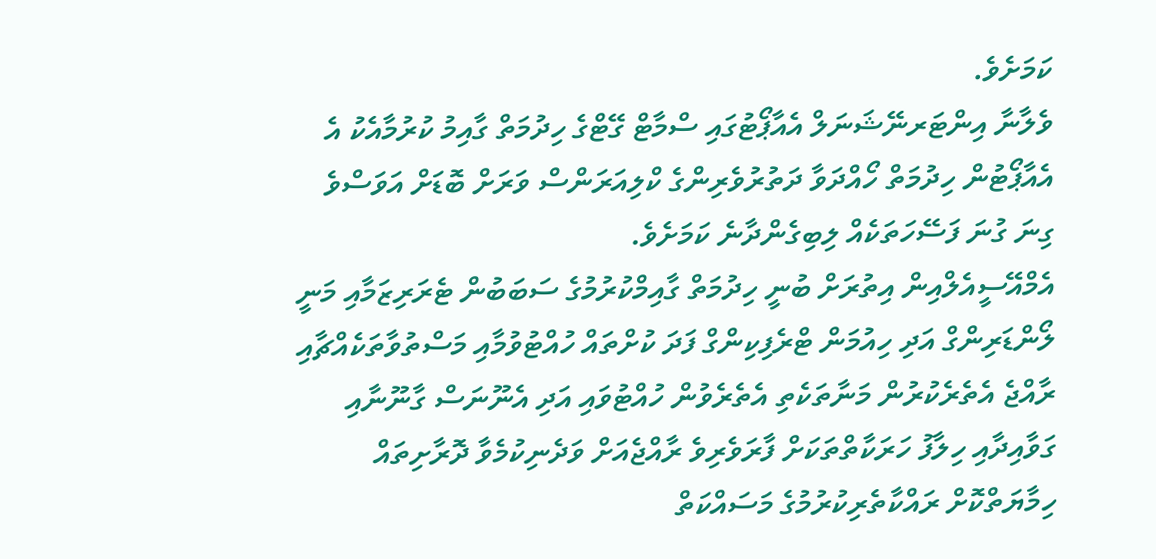ކަމަށެވެ.
ވެލާނާ އިންޓަރނޭޝަނަލް އެއާޕޯޓުގައި ސްމާޓް ގޭޓްގެ ހިދުމަތް ގާއިމު ކުރުމާއެކު އެ އެއާޕޯޓުން ހިދުމަތް ހޯއްދަވާ ދަތުރުވެރިންގެ ކްލިއަރަންސް ވަރަށް ބޮޑަށް އަވަސްވެ ގިނަ ގުނަ ފަސޭހަތަކެއް ލިބިގެންދާނެ ކަމަށެވެ.
އެމްއޭސީއެލްއިން އިތުރަށް ބުނީ ހިދުމަތް ގާއިމްކުރުމުގެ ސަބަބުން ޓެރަރިޒަމާއި މަނީ ލޯންޑަރިންގް އަދި ހިއުމަން ޓްރެފިކިންގް ފަދަ ކުށްތައް ހުއްޓުވުމާއި މަސްތުވާތަކެއްޗާއި ރާއްޖެ އެތެރެކުރުން މަނާތަކެތި އެތެރެވުން ހުއްޓުވައި އަދި އެނޫނަސް ގާނޫނާއި ގަވާއިދާއި ހިލާފު ހަރަކާތްތަކަށް ފާރަވެރިވެ ރާއްޖެއަށް ވަދެނިކުމެވާ ދޮރާށިތައް ހިމާޔަތްކޮށް ރައްކާތެރިކުރުމުގެ މަސައްކަތް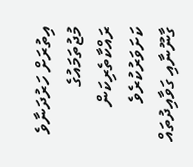އިތުރަށް ހަރުދަނާވެ މުޖުތަމައުގެ ރައްކާތެރިކަން ކަށަވަރުކުރެވެ ގާނޫނާއި ގަވާއިދުތައް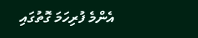އެންމެ ފުރިހަމަ ގޮތުގައި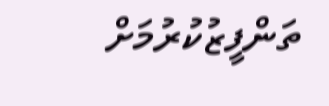ތަންފީޒުކުރުމަށް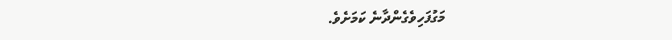މަގުފަހިވެގެންދާނެ ކަމަށެވެ.